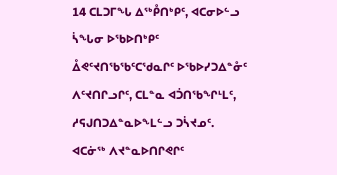14 ᑕᒪᑐᒥᖓ ᐃᖅᑬᑎᒃᑭᑦ, ᐊᑕᓂᐅᓪᓗ ᓵᖓᓂ ᐅᖃᐅᑎᒃᑭᑦ ᐂᕙᑦᔪᑎᖃᖃᑦᑕᖁᓇᒋᑦ ᐅᖃᐅᓯᑐᐃᓐᓁᑦ ᐱᑦᔪᑎᒋᓗᒋᑦ, ᑕᒪᓐᓇ ᐊᑑᑎᖃᖏᒻᒪᑦ, ᓱᕋᒍᑎᑐᐃᓐᓇᐅᖕᒪᓪᓗ ᑐᓵᔪᓄᑦ.
ᐊᑕᓃᖅ ᐱᔪᓐᓇᐅᑎᒋᕙᒋᑦ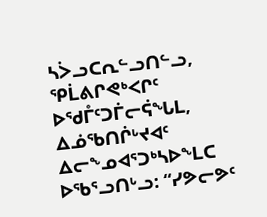ᓴᐴᓗᑕᕆᓪᓗᑎᓪᓗ, ᕿᒫᕕᒋᕙᒃᐸᒋᑦ ᐅᖁᒤᑦᑐᒦᓕᕌᖓᒪ, ᐃᓅᖃᑎᒌᒡᔪᐊᑦ ᐃᓕᖕᓄᐊᕐᑐᒃᓴᐅᖕᒪᑕ ᐅᖃᕐᓗᑎᒡᓗ: “ᓯᕗᓕᕗᑦ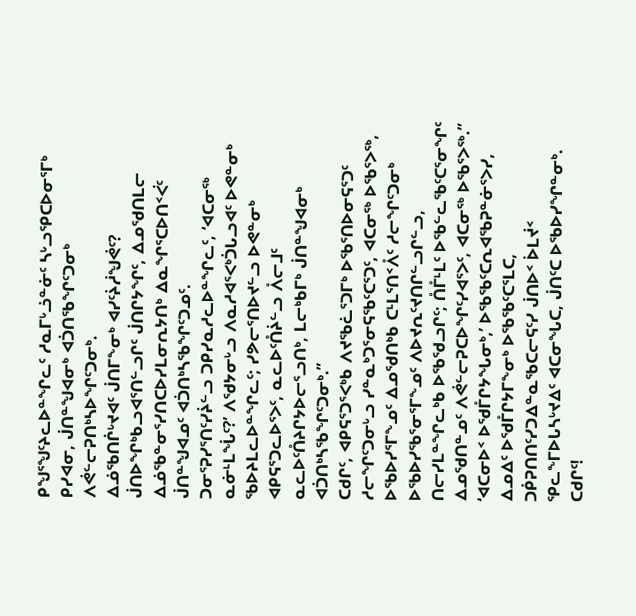ᑭᖑᕐᖑᑦᔨᓚᐅᓐᖏᓚᑦ ᓱᓇᒥᒡᓘᓐᓃᑦ ᓴᒡᓗᕿᑕᐅᓂᕐᒥᒃ ᑭᓯᐊᓂ, ᒎᑎᓐᖑᐊᓂᒃ ᐊᑑᑎᖃᖏᑦᑐᓂᒃ ᐱᕚᓪᓕᕈᑎᒃᓴᐅᖏᑦᑐᓂᒃ.
ᐃᓅᖃᑎᒌᒡᔪᐊᑦ ᒎᑎᒥᖕᓂᒃ ᐊᓯᑦᔩᓲᖑᕚᑦ? ᒎᑎᐅᖏᒃᑲᓗᐊᕐᑎᓪᓗᒋᑦ ᒎᑎᒋᔭᖏᑦ, ᐃᓄᖁᑎᒪᓕ ᐃᓅᖃᓐᓂᕐᓯᑎᑕᐅᓯᒪᓂᕆᔭᑎᒃ ᐃᓇᖏᕐᑕᐅᑎᑉᐹᑦ ᒎᑎᓐᖑᐊᓄᑦ ᐊᑑᑎᒃᓴᖃᖏᑦᑐᓄᑦ.
ᑐᓂᕐᕈᓯᕐᑎᑦᓯᔩᓪᓗ ᑐᑭᓯᓇᓱᓚᐅᓐᖏᓚᑦ, ‘ᐊᑕᓂᖅ ᓇᓃᒻᒪᖔᑦ?’ ᐱᖁᔭᓂᒡᓗ ᐱᓇᓱᐊᕐᐸᒃᑑᒐᓗᐊᑦ ᐅᕙᓐᓂᒃ ᖃᐅᔨᒪᓚᐅᓐᖏᓚᑦ; ᓯᕗᓕᕐᑎᐅᔪᓪᓗ ᐅᕙᓐᓂᒃ ᐊᑭᕋᕐᑐᓚᐅᕐᐳᑦ, ᓇᓚᐅᑦᑍᔩᓪᓗ ᐰᓕᒧᑦ ᓇᓚᐅᑦᑍᔨᒋᔭᐅᓕᕐᓗᑎᒃ, ᒪᓕᒃᑲᒥᒃ ᒎᑎᓐᖑᐊᓂᒃ ᐊᑑᑎᒃᓴᖃᖏᑦᑐᓂᒃ.”
ᑕᑯᒋᑦ, ᐊᑭᕋᕐᑐᕐᐸᒃᑲ ᐱᔪᖃᓛᕐᑐᒥᒃ ᐅᖃᕐᑎᐅᓂᕋᕐᑐᑦ ᓱᓕᖏᑦᑐᓂᒡᓗ ᓯᓐᓇᒃᑐᕐᓂᕋᖃᑦᑕᕐᑐᑦ, ᐊᑕᓂᖅ ᐅᖃᕐᐳᖅ, ᐅᖃᐅᓯᕐᒥᖕᓄᑦ ᐃᓄᖁᑎᒃᑲ ᑕᒻᒪᕐᑎᑉᐰᑦ ᓱᓕᖏᑦᑐᓂᒃ ᐅᖃᐅᓯᖃᕐᓂᕐᒥᖕᓄᑦ ᐱᐅᔪᕆᑦᔪᑎᒋᓪᓗᒋᓪᓗ, ᑎᓕᓯᒪᓐᖏᓚᒃᑲ ᐅᖃᖁᓗᒋᑦ; ᑍᒤᒻᒪᑦ ᐅᖃᓪᓚᖃᑦᑕᕐᓂᖏᑦ ᐃᓄᖁᑎᓐᓄᑦ ᐱᕚᓪᓕᕈᑕᐅᖏᑦᓯᐊᕐᐳᑦ, ᐊᑕᓂᖅ ᐅᖃᕐᐳᖅ.”
‘ᐊᑕᓂᐅᑉ ᐅᖁᒤᒋᔭᖓᓂᒃ,’ ᐅᖃᖃᑦᑕᕆᐊᖃᕈᓐᓃᕐᐳᓯ, ᐃᓄᐃᑦ ᐅᖁᒤᒋᔭᒥᖕᓂᒃ ᐅᖃᖃᑦᑕᕐᒪᑕ, ᑐᑮᕈᑎᑎᑦᓯᑐᐃᓐᓇᖃᑕᓕᕋᑦᓯ ᒎᑎᐅᑉ ᐆᒪᔫᑉ ᕿᓚᖕᒥᐅᒐᓴᒡᔪᐃᑦ ᐊᑕᓂᖓᑕ, ᒎᑎᑦᑕ ᐅᖃᐅᓯᖏᓐᓂᒃ.
ᑕᑯᒋᑦ!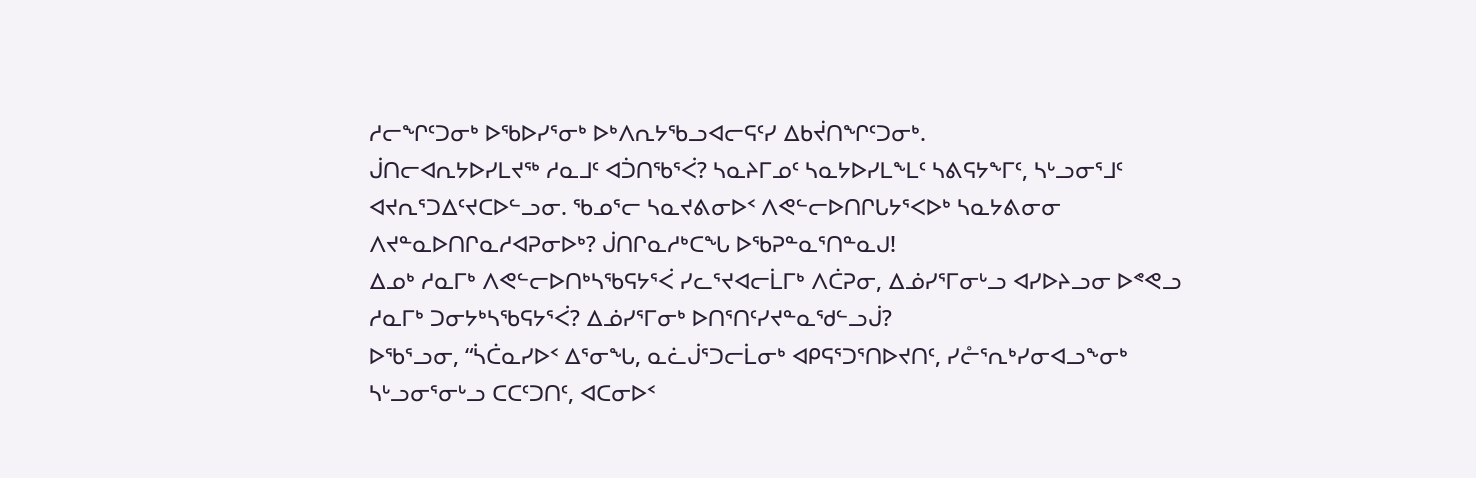ᓱᓕᖏᑦᑐᓂᒃ ᐅᖃᐅᓯᕐᓂᒃ ᐅᒃᐱᕆᔭᖃᓗᐊᓕᕋᑦᓯ ᐃᑲᔫᑎᖏᑦᑐᓂᒃ.
ᒎᑎᓕᐊᕆᔭᐅᓯᒪᔪᖅ ᓱᓇᒧᑦ ᐊᑑᑎᖃᕐᐹ? ᓴᓇᔨᒥᓄᑦ ᓴᓇᔭᐅᓯᒪᖕᒪᑦ ᓴᕕᕋᔭᖕᒥᑦ, ᓴᒡᓗᓂᕐᒧᑦ ᐊᔪᕆᕐᑐᐃᑦᔪᑕᐅᓪᓗᓂ. ᖃᓄᕐᓕ ᓴᓇᔪᕕᓂᐅᑉ ᐱᕙᓪᓕᐅᑎᒋᒐᔭᕐᐸᐅᒃ ᓴᓇᔭᕕᓂᓂ ᐱᔪᓐᓇᐅᑎᒋᓇᓱᐊᕈᓂᐅᒃ? ᒎᑎᒋᓇᓱᒃᑕᖓ ᐅᖃᕈᓐᓇᕐᑎᓐᓇᒍ!
ᐃᓄᒃ ᓱᓇᒥᒃ ᐱᕙᓪᓕᐅᑎᒃᓴᖃᕋᔭᕐᐹ ᓯᓚᕐᔪᐊᓕᒫᒥᒃ ᐱᑖᕈᓂ, ᐃᓅᓯᕐᒥᓂᒡᓗ ᐊᓯᐅᔨᓗᓂ ᐅᕝᕙᓗ ᓱᓇᒥᒃ ᑐᓂᔭᒃᓴᖃᕋᔭᕐᐹ? ᐃᓅᓯᕐᒥᓂᒃ ᐅᑎᕐᑎᑦᓯᔪᓐᓇᖁᓪᓗᒎ?
ᐅᖃᕐᓗᓂ, “ᓵᑖᓇᓯᐅᑉ ᐃᕐᓂᖓ, ᓇᓛᒎᕐᑐᓕᒫᓂᒃ ᐊᑭᕋᕐᑐᕐᑎᐅᔪᑎᑦ, ᓯᓔᕐᕆᒃᓯᓂᐊᓗᖕᓂᒃ ᓴᒡᓗᓂᕐᓂᒡᓗ ᑕᑕᑦᑐᑎᑦ, ᐊᑕᓂᐅᑉ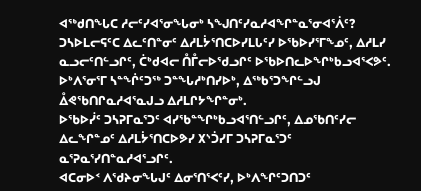ᐊᖅᑯᑎᖓᑕ ᓱᓕᑦᓯᐊᕐᓂᖓᓂᒃ ᓴᖑᑎᑦᓯᓇᓱᐊᖏᓐᓇᕐᓂᐊᕐᐲᑦ?
ᑐᓴᐅᒪᓕᕋᑦᑕ ᐃᓚᑦᑎᓐᓂᑦ ᐃᓱᒪᔮᕐᑎᑕᐅᓯᒪᒐᑦᓯ ᐅᖃᐅᓯᕐᒥᖕᓄᑦ, ᐃᓱᒪᓯ ᓇᓗᓕᑦᑎᓪᓗᒋᑦ, ᑖᒃᑯᐊᓕ ᑍᒤᓕᐅᖁᓗᒋᑦ ᐅᖃᐅᑎᓚᐅᖏᒃᑲᓗᐊᕐᐸᕗᑦ.
ᐅᒃᐱᕐᓂᕐᒥ ᓴᓐᖐᑦᑐᖅ ᑐᓐᖓᓱᒃᑎᓯᐅᒃ, ᐃᖅᑲᕐᑐᖏᓪᓗᒍ ᐂᕙᖃᑎᒋᓇᓱᐊᕐᓇᒍᓗ ᐃᓱᒪᒋᔭᖏᓐᓂᒃ.
ᐅᖃᐅᓰᑦ ᑐᓴᕈᒥᓇᕐᑐᑦ ᐊᓯᖃᓐᖏᒃᑲᓗᐊᕐᑎᓪᓗᒋᑦ, ᐃᓄᖃᑎᑦᓯᓕ ᐃᓚᖏᓐᓄᑦ ᐃᓱᒪᔮᕐᑎᑕᐅᕗᓯ ᙭ᔅᑑᓯᒥ ᑐᓴᕈᒥᓇᕐᑐᑦ ᓇᕐᕈᓇᕐᓯᑎᓐᓇᓱᐊᕐᓗᒋᑦ.
ᐊᑕᓂᐅᑉ ᐱᖁᔨᓂᖓᒍᑦ ᐃᓂᕐᑎᕐᐸᑦᓯ, ᐅᒃᐱᖏᑦᑐᑎᑐᑦ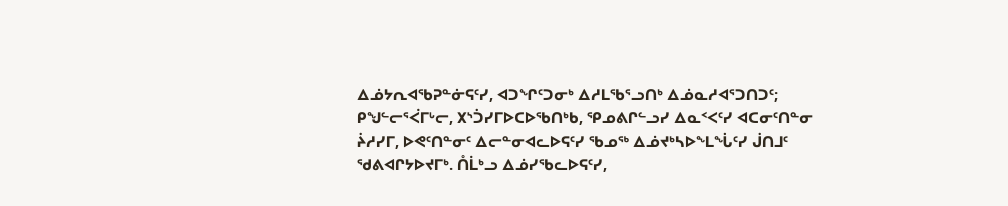ᐃᓅᔭᕆᐊᖃᕈᓐᓃᕋᑦᓯ, ᐊᑐᖏᑦᑐᓂᒃ ᐃᓱᒪᖃᕐᓗᑎᒃ ᐃᓅᓇᓱᐊᕐᑐᑎᑐᑦ;
ᑭᖑᓪᓕᕐᐹᒥᒡᓕ, ᙭ᔅᑑᓯᒥᐅᑕᐅᖃᑎᒃᑲ, ᕿᓄᕕᒋᓪᓗᓯ ᐃᓇᑉᐸᑦᓯ ᐊᑕᓂᑦᑎᓐᓂ ᔩᓱᓯᒥ, ᐅᕙᑦᑎᓐᓂᑦ ᐃᓕᓐᓂᐊᓚᐅᕋᑦᓯ ᖃᓄᖅ ᐃᓅᔪᒃᓴᐅᖕᒪᖔᑦᓯ ᒎᑎᒧᑦ ᖁᕕᐊᒋᔭᐅᔪᒥᒃ. ᑍᒫᒃᓗ ᐃᓅᓯᖃᓚᐅᕋᑦᓯ,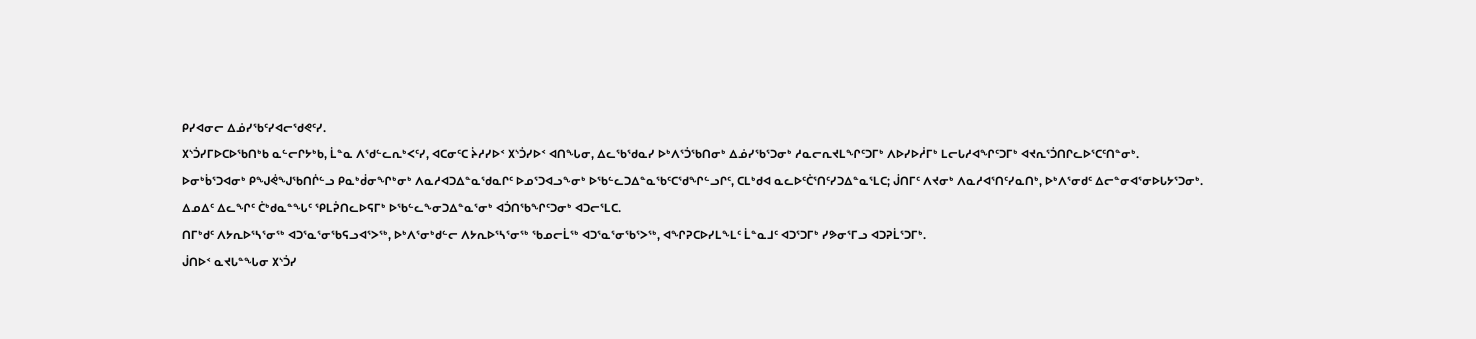ᑭᓯᐊᓂᓕ ᐃᓅᓯᖃᑦᓯᐊᓕᖁᕙᑦᓯ.
᙭ᔅᑑᓯᒥᐅᑕᐅᖃᑎᒃᑲ ᓇᓪᓕᒋᔭᒃᑲ, ᒫᓐᓇ ᐱᖁᓪᓚᕆᒃᐸᑦᓯ, ᐊᑕᓂᑦᑕ ᔩᓱᓯᐅᑉ ᙭ᔅᑑᓯᐅᑉ ᐊᑎᖓᓂ, ᐃᓚᖃᖁᓇᓯ ᐅᒃᐱᕐᑑᖃᑎᓂᒃ ᐃᓅᓯᖃᕐᑐᓂᒃ ᓱᓇᓕᕆᔪᒪᖏᑦᑐᒥᒃ ᐱᐅᓯᐅᓲᒥᒃ ᒪᓕᒐᓱᐊᖏᑦᑐᒥᒃ ᐊᔪᕆᕐᑑᑎᒋᓚᐅᕐᑕᑦᑎᓐᓂᒃ.
ᐅᓂᒃᑳᕐᑐᐊᓂᒃ ᑭᖑᕚᖑᖃᑎᒌᓪᓗ ᑭᓇᒃᑰᓂᖏᒃᓂᒃ ᐱᓇᓱᐊᑐᐃᓐᓇᖁᓇᒋᑦ ᐅᓄᕐᑐᐊᓗᖕᓂᒃ ᐅᖃᓪᓚᑐᐃᓐᓇᖃᑦᑕᖁᖏᓪᓗᒋᑦ, ᑕᒪᒃᑯᐊ ᓇᓚᐅᑦᑖᕐᑎᑦᓯᑐᐃᓐᓇᕐᒪᑕ; ᒎᑎᒥᑦ ᐱᔪᓂᒃ ᐱᓇᓱᐊᕐᑎᑦᓯᓇᑎᒃ, ᐅᒃᐱᕐᓂᑯᑦ ᐃᓕᓐᓂᐊᕐᓂᐅᒐᔭᕐᑐᓂᒃ.
ᐃᓄᐃᑦ ᐃᓚᖏᑦ ᑖᒃᑯᓇᓐᖓᑦ ᕿᒪᕉᑎᓚᐅᕋᒥᒃ ᐅᖃᓪᓚᖕᓂᑐᐃᓐᓇᕐᓂᒃ ᐊᑑᑎᖃᖏᑦᑐᓂᒃ ᐊᑐᓕᕐᒪᑕ.
ᑎᒥᒃᑯᑦ ᐱᔭᕆᐅᕐᓴᕐᓂᖅ ᐊᑐᕐᓇᕐᓂᖃᕋᓗᐊᕐᐳᖅ, ᐅᒃᐱᕐᓂᒃᑯᓪᓕ ᐱᔭᕆᐅᕐᓴᕐᓂᖅ ᖃᓄᓕᒫᖅ ᐊᑐᕐᓇᕐᓂᖃᕐᐳᖅ, ᐊᖏᕈᑕᐅᓯᒪᖕᒪᑦ ᒫᓐᓇᒧᑦ ᐊᑐᕐᑐᒥᒃ ᓯᕗᓂᕐᒥᓗ ᐊᑐᕈᒫᕐᑐᒥᒃ.
ᒎᑎᐅᑉ ᓇᔪᒐᓐᖓᓂ ᙭ᔅᑑᓯ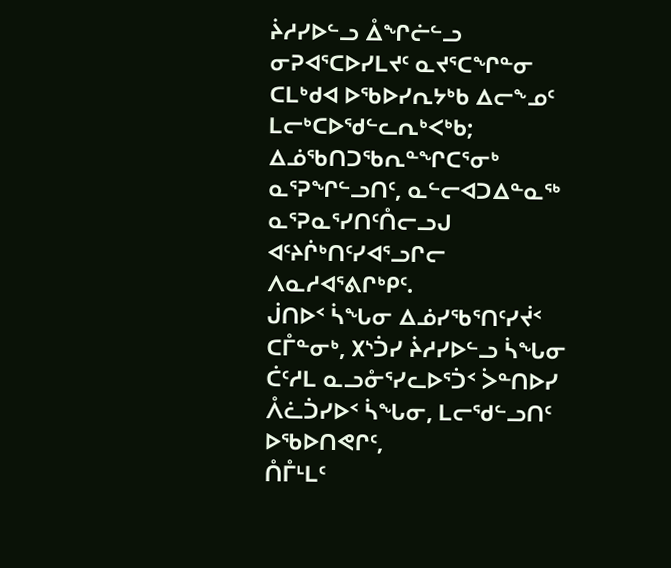ᔩᓱᓯᐅᓪᓗ ᐂᖏᓖᓪᓗ ᓂᕈᐊᕐᑕᐅᓯᒪᔪᑦ ᓇᔪᕐᑕᖏᓐᓂ ᑕᒪᒃᑯᐊ ᐅᖃᐅᓯᕆᔭᒃᑲ ᐃᓕᖕᓄᑦ ᒪᓕᒃᑕᐅᖁᓪᓚᕆᒃᐸᒃᑲ; ᐃᓅᖃᑎᑐᖃᕆᓐᖏᑕᕐᓂᒃ ᓇᕐᕈᖏᓪᓗᑎᑦ, ᓇᓪᓕᐊᑐᐃᓐᓇᖅ ᓇᕐᕈᓇᕐᓯᑎᑦᑍᓕᓗᒍ ᐊᑦᔨᒌᒃᑎᑦᓯᐊᕐᓗᒋᓕ ᐱᓇᓱᐊᕐᕕᒋᒃᑭᑦ.
ᒎᑎᐅᑉ ᓵᖓᓂ ᐃᓅᓯᖃᕐᑎᑦᓯᔫᑉ ᑕᒤᓐᓂᒃ, ᙭ᔅᑑᓯ ᔩᓱᓯᐅᓪᓗ ᓵᖓᓂ ᑖᑦᓱᒪ ᓇᓗᓁᕐᓯᓚᐅᕐᑑᑉ ᐴᓐᑎᐅᓯ ᐰᓛᑑᓯᐅᑉ ᓵᖓᓂ, ᒪᓕᖁᓪᓗᑎᑦ ᐅᖃᐅᑎᕙᒋᑦ,
ᑍᒤᒻᒪᑦ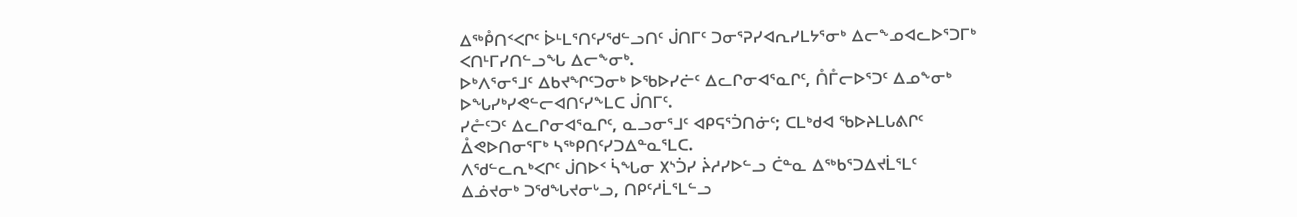ᐃᖅᑬᑎᑉᐸᒋᑦ ᐆᒻᒪᕐᑎᑦᓯᖁᓪᓗᑎᑦ ᒎᑎᒥᑦ ᑐᓂᕐᕈᓯᐊᕆᓯᒪᔭᕐᓂᒃ ᐃᓕᖕᓄᐊᓚᐅᕐᑐᒥᒃ ᐸᑎᒻᒥᓯᑎᓪᓗᖓ ᐃᓕᖕᓂᒃ.
ᐅᒃᐱᕐᓂᕐᒧᑦ ᐃᑲᔪᖏᑦᑐᓂᒃ ᐅᖃᐅᓯᓖᑦ ᐃᓚᒋᓂᐊᕐᓇᒋᑦ, ᑍᒤᓕᐅᕐᑐᑦ ᐃᓄᖕᓂᒃ ᐅᖓᓯᒃᓯᕙᓪᓕᐊᑎᑦᓯᖕᒪᑕ ᒎᑎᒥᑦ.
ᓯᓔᑦᑐᑦ ᐃᓚᒋᓂᐊᕐᓇᒋᑦ, ᓇᓗᓂᕐᒧᑦ ᐊᑭᕋᕐᑑᑎᓃᑦ; ᑕᒪᒃᑯᐊ ᖃᐅᔨᒪᒐᕕᒋᑦ ᐂᕙᐅᑎᓂᕐᒥᒃ ᓴᖅᑭᑎᑦᓯᑐᐃᓐᓇᕐᒪᑕ.
ᐱᖁᓪᓚᕆᒃᐸᒋᑦ ᒎᑎᐅᑉ ᓵᖓᓂ ᙭ᔅᑑᓯ ᔩᓱᓯᐅᓪᓗ ᑖᓐᓇ ᐃᖅᑲᕐᑐᐃᔪᒫᕐᒪᑦ ᐃᓅᔪᓂᒃ ᑐᖁᖓᔪᓂᒡᓗ, ᑎᑭᑦᓱᒫᕐᒪᓪᓗ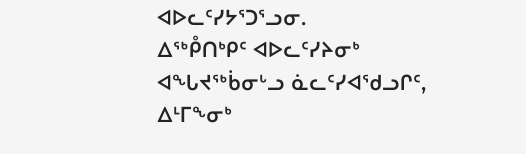ᐊᐅᓚᑦᓯᔭᕐᑐᕐᓗᓂ.
ᐃᖅᑬᑎᒃᑭᑦ ᐊᐅᓚᑦᓯᔨᓂᒃ ᐊᖓᔪᖅᑳᓂᒡᓗ ᓈᓚᑦᓯᐊᖁᓗᒋᑦ, ᐃᒻᒥᖕᓂᒃ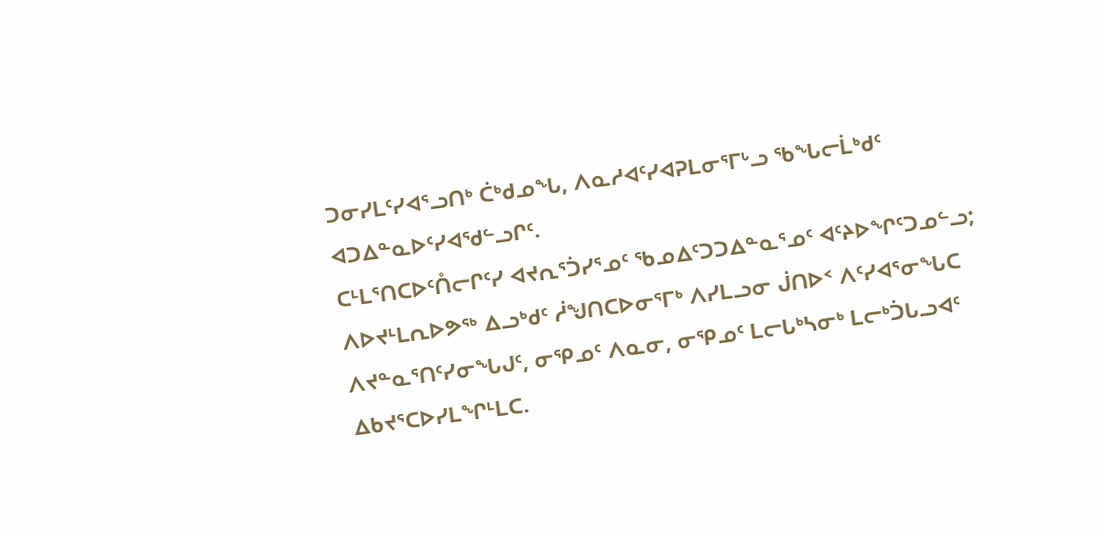ᑐᓂᓯᒪᑦᓯᐊᕐᓗᑎᒃ ᑖᒃᑯᓄᖓ, ᐱᓇᓱᐊᑦᓯᐊᕈᒪᓂᕐᒥᒡᓗ ᖃᖓᓕᒫᒃᑯᑦ ᐊᑐᐃᓐᓇᐅᑦᓯᐊᖁᓪᓗᒋᑦ.
ᑕᒻᒪᕐᑎᑕᐅᑦᑍᓕᒋᑦᓯ ᐊᔪᕆᕐᑑᓯᕐᓄᑦ ᖃᓄᐃᑦᑐᑐᐃᓐᓇᕐᓄᑦ ᐊᑦᔨᐅᖏᑦᑐᓄᓪᓗ; ᐱᐅᔪᒻᒪᕆᐅᕗᖅ ᐃᓗᒃᑯᑦ ᓲᖑᑎᑕᐅᓂᕐᒥᒃ ᐱᓯᒪᓗᓂ ᒎᑎᐅᑉ ᐱᑦᓯᐊᕐᓂᖓᑕ ᐱᔪᓐᓇᕐᑎᑦᓯᓂᖓᒍᑦ, ᓂᕿᓄᑦ ᐱᓇᓂ, ᓂᕿᓄᑦ ᒪᓕᒐᒃᓴᓂᒃ ᒪᓕᒃᑑᒐᓗᐊᑦ ᐃᑲᔪᕐᑕᐅᓯᒪᖏᒻᒪᑕ.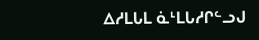ᐃᓱᒪᒐᒪ ᓈᒻᒪᒐᓱᒋᓪᓗᒍ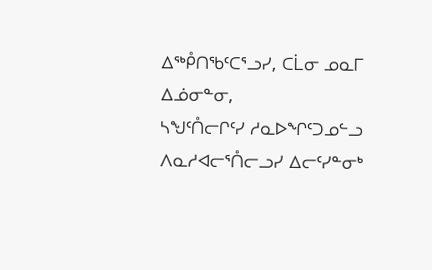ᐃᖅᑬᑎᖃᑦᑕᕐᓗᓯ, ᑕᒫᓂ ᓄᓇᒥ ᐃᓅᓂᓐᓂ,
ᓴᖑᑦᑍᓕᒋᑦᓯ ᓱᓇᐅᖏᑦᑐᓄᓪᓗ ᐱᓇᓱᐊᓕᕐᑍᓕᓗᓯ ᐃᓕᑦᓯᓐᓂᒃ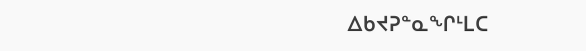ᐃᑲᔪᕈᓐᓇᖏᒻᒪᑕ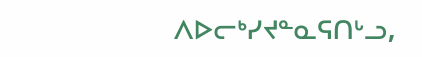ᐱᐅᓕᒃᓯᔪᓐᓇᕋᑎᒡᓗ,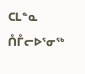ᑕᒪᓐᓇ ᑍᒤᓕᐅᕐᓂᖅ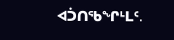ᐊᑑᑎᖃᖏᒻᒪᑦ.